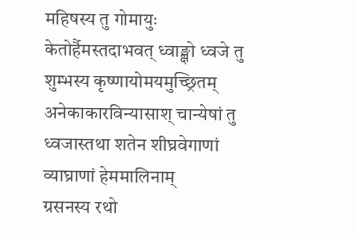महिषस्य तु गोमायुः केतोर्हैमस्तदाभवत् ध्वाङ्क्षो ध्वजे तु शुम्भस्य कृष्णायोमयमुच्छ्रितम्
अनेकाकारविन्यासाश् चान्येषां तु ध्वजास्तथा शतेन शीघ्रवेगाणां व्याघ्राणां हेममालिनाम्
ग्रसनस्य रथो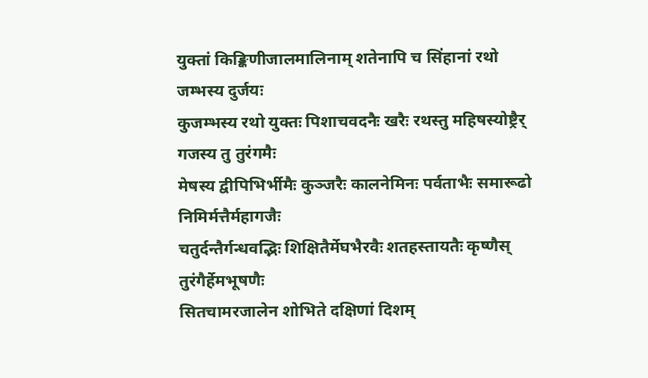युक्तां किङ्किणीजालमालिनाम् शतेनापि च सिंहानां रथो जम्भस्य दुर्जयः
कुजम्भस्य रथो युक्तः पिशाचवदनैः खरैः रथस्तु महिषस्योष्ट्रैर् गजस्य तु तुरंगमैः
मेषस्य द्वीपिभिर्भीमैः कुञ्जरैः कालनेमिनः पर्वताभैः समारूढो निमिर्मत्तैर्महागजैः
चतुर्दन्तैर्गन्धवद्भिः शिक्षितैर्मेघभैरवैः शतहस्तायतैः कृष्णैस् तुरंगैर्हेमभूषणैः
सितचामरजालेन शोभिते दक्षिणां दिशम्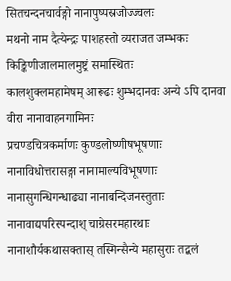सितचन्दनचार्वङ्गो नानापुष्पस्रजोज्ज्वलः
मथनो नाम दैत्येन्द्रः पाशहस्तो व्यराजत जम्भकः किङ्किणीजालमालमुष्ट्रं समास्थितः
कालशुक्लमहामेषम् आरूढः शुम्भदानवः अन्ये ऽपि दानवा वीरा नानावाहनगामिनः
प्रचण्डचित्रकर्माणः कुण्डलोष्णीषभूषणाः नानाविधोत्तरासङ्गा नानामाल्यविभूषणाः
नानासुगन्धिगन्धाढ्या नानाबन्दिजनस्तुताः नानावाद्यपरिस्पन्दाश् चाग्रेसरमहारथाः
नानाशौर्यकथासक्तास् तस्मिन्सैन्ये महासुराः तद्बलं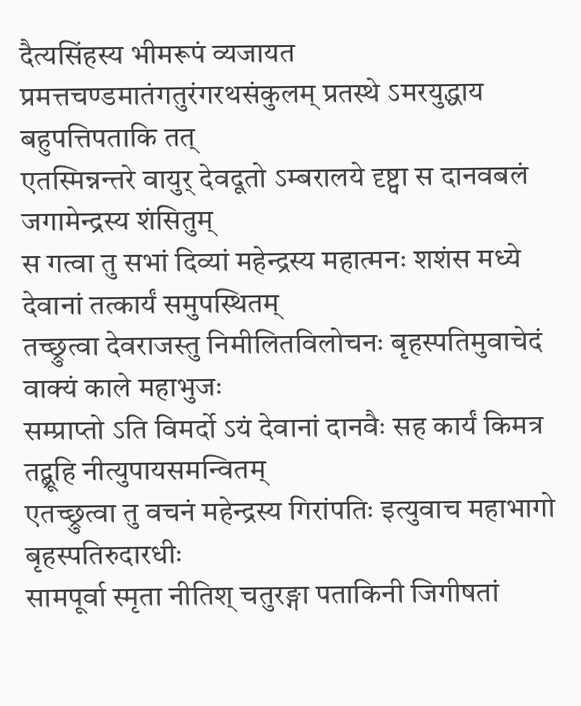दैत्यसिंहस्य भीमरूपं व्यजायत
प्रमत्तचण्डमातंगतुरंगरथसंकुलम् प्रतस्थे ऽमरयुद्धाय बहुपत्तिपताकि तत्
एतस्मिन्नन्तरे वायुर् देवदूतो ऽम्बरालये दृष्ट्वा स दानवबलं जगामेन्द्रस्य शंसितुम्
स गत्वा तु सभां दिव्यां महेन्द्रस्य महात्मनः शशंस मध्ये देवानां तत्कार्यं समुपस्थितम्
तच्छ्रुत्वा देवराजस्तु निमीलितविलोचनः बृहस्पतिमुवाचेदं वाक्यं काले महाभुजः
सम्प्राप्तो ऽति विमर्दो ऽयं देवानां दानवैः सह कार्यं किमत्र तद्ब्रूहि नीत्युपायसमन्वितम्
एतच्छ्रुत्वा तु वचनं महेन्द्रस्य गिरांपतिः इत्युवाच महाभागो बृहस्पतिरुदारधीः
सामपूर्वा स्मृता नीतिश् चतुरङ्गा पताकिनी जिगीषतां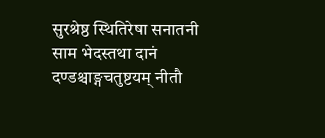सुरश्रेष्ठ स्थितिरेषा सनातनी
साम भेदस्तथा दानं दण्डश्चाङ्गचतुष्टयम् नीतौ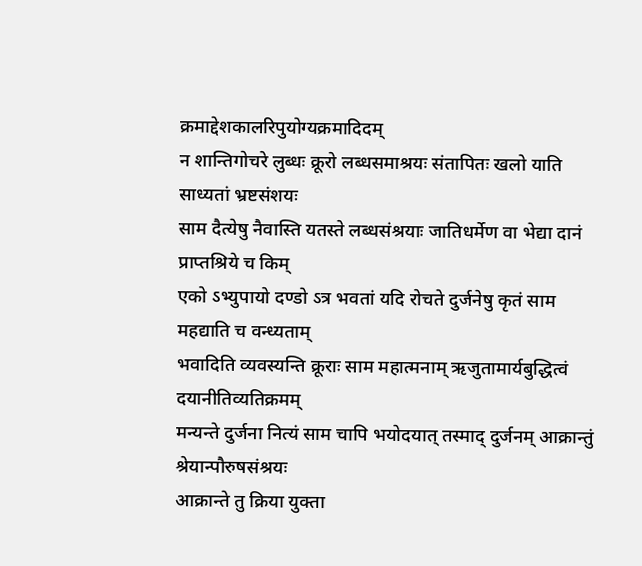क्रमाद्देशकालरिपुयोग्यक्रमादिदम्
न शान्तिगोचरे लुब्धः क्रूरो लब्धसमाश्रयः संतापितः खलो याति साध्यतां भ्रष्टसंशयः
साम दैत्येषु नैवास्ति यतस्ते लब्धसंश्रयाः जातिधर्मेण वा भेद्या दानं प्राप्तश्रिये च किम्
एको ऽभ्युपायो दण्डो ऽत्र भवतां यदि रोचते दुर्जनेषु कृतं साम महद्याति च वन्ध्यताम्
भवादिति व्यवस्यन्ति क्रूराः साम महात्मनाम् ऋजुतामार्यबुद्धित्वं दयानीतिव्यतिक्रमम्
मन्यन्ते दुर्जना नित्यं साम चापि भयोदयात् तस्माद् दुर्जनम् आक्रान्तुं श्रेयान्पौरुषसंश्रयः
आक्रान्ते तु क्रिया युक्ता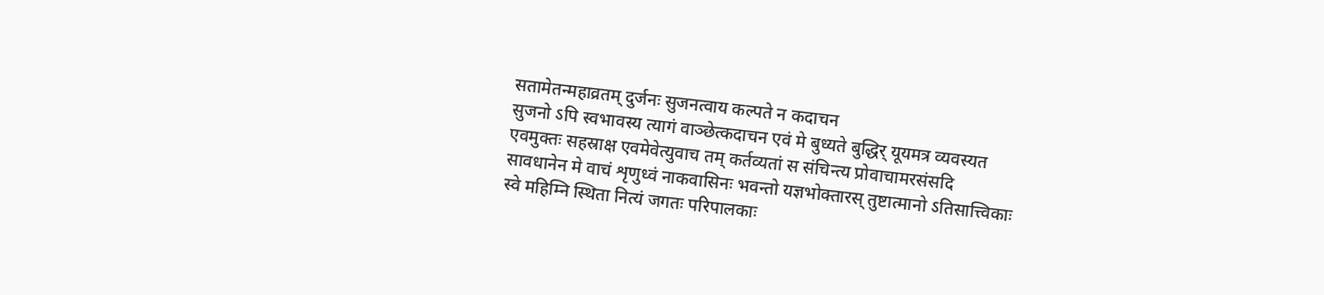सतामेतन्महाव्रतम् दुर्जनः सुजनत्वाय कल्पते न कदाचन
सुजनो ऽपि स्वभावस्य त्यागं वाञ्छेत्कदाचन एवं मे बुध्यते बुद्धिर् यूयमत्र व्यवस्यत
एवमुक्तः सहस्राक्ष एवमेवेत्युवाच तम् कर्तव्यतां स संचिन्त्य प्रोवाचामरसंसदि
सावधानेन मे वाचं शृणुध्वं नाकवासिनः भवन्तो यज्ञभोक्तारस् तुष्टात्मानो ऽतिसात्त्विकाः
स्वे महिम्नि स्थिता नित्यं जगतः परिपालकाः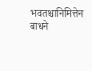भवतश्चानिमित्तेन बाधने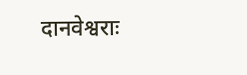दानवेश्वराः